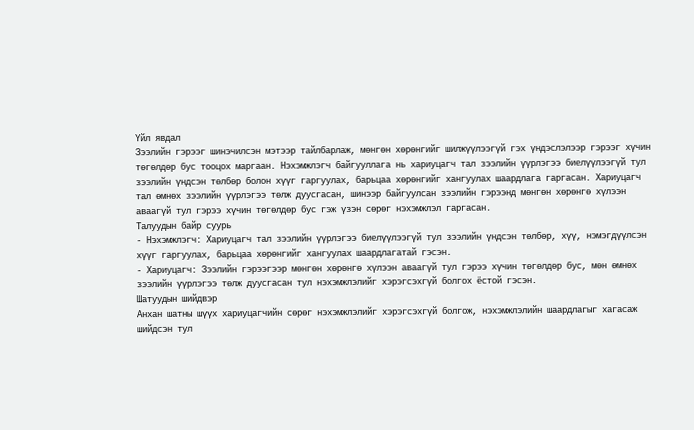Үйл явдал
Зээлийн гэрээг шинэчилсэн мэтээр тайлбарлаж, мөнгөн хөрөнгийг шилжүүлээгүй гэх үндэслэлээр гэрээг хүчин төгөлдөр бус тооцох маргаан. Нэхэмжлэгч байгууллага нь хариуцагч тал зээлийн үүрлэгээ биелүүлээгүй тул зээлийн үндсэн төлбөр болон хүүг гаргуулах, барьцаа хөрөнгийг хангуулах шаардлага гаргасан. Хариуцагч тал өмнөх зээлийн үүрлэгээ төлж дуусгасан, шинээр байгуулсан зээлийн гэрээнд мөнгөн хөрөнгө хүлээн аваагүй тул гэрээ хүчин төгөлдөр бус гэж үзэн сөрөг нэхэмжлэл гаргасан.
Талуудын байр суурь
- Нэхэмжлэгч: Хариуцагч тал зээлийн үүрлэгээ биелүүлээгүй тул зээлийн үндсэн төлбөр, хүү, нэмэгдүүлсэн хүүг гаргуулах, барьцаа хөрөнгийг хангуулах шаардлагатай гэсэн.
- Хариуцагч: Зээлийн гэрээгээр мөнгөн хөрөнгө хүлээн аваагүй тул гэрээ хүчин төгөлдөр бус, мөн өмнөх зээлийн үүрлэгээ төлж дуусгасан тул нэхэмжлэлийг хэрэгсэхгүй болгох ёстой гэсэн.
Шатуудын шийдвэр
Анхан шатны шүүх хариуцагчийн сөрөг нэхэмжлэлийг хэрэгсэхгүй болгож, нэхэмжлэлийн шаардлагыг хагасаж шийдсэн тул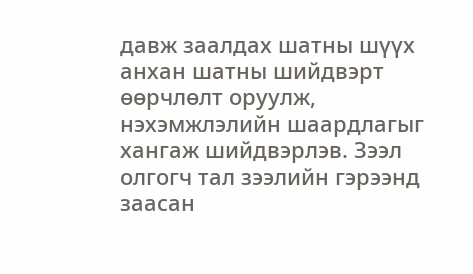давж заалдах шатны шүүх анхан шатны шийдвэрт өөрчлөлт оруулж, нэхэмжлэлийн шаардлагыг хангаж шийдвэрлэв. Зээл олгогч тал зээлийн гэрээнд заасан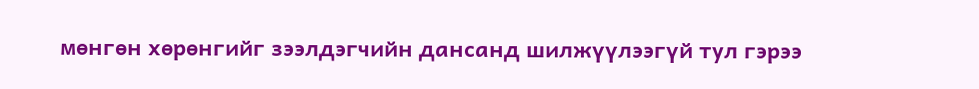мөнгөн хөрөнгийг зээлдэгчийн дансанд шилжүүлээгүй тул гэрээ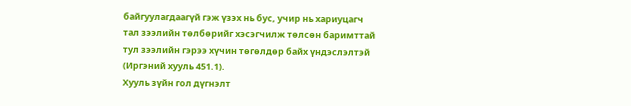байгуулагдаагүй гэж үзэх нь бус, учир нь хариуцагч тал зээлийн төлбөрийг хэсэгчилж төлсөн баримттай тул зээлийн гэрээ хүчин төгөлдөр байх үндэслэлтэй (Иргэний хууль 451.1).
Хууль зүйн гол дүгнэлт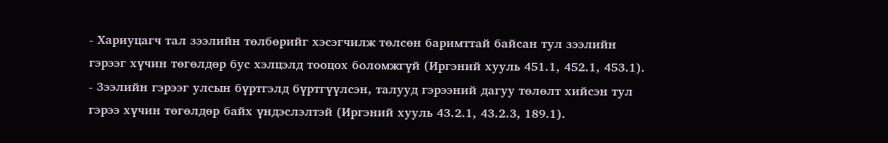- Хариуцагч тал зээлийн төлбөрийг хэсэгчилж төлсөн баримттай байсан тул зээлийн гэрээг хүчин төгөлдөр бус хэлцэлд тооцох боломжгүй (Иргэний хууль 451.1, 452.1, 453.1).
- Зээлийн гэрээг улсын бүртгэлд бүртгүүлсэн, талууд гэрээний дагуу төлөлт хийсэн тул гэрээ хүчин төгөлдөр байх үндэслэлтэй (Иргэний хууль 43.2.1, 43.2.3, 189.1).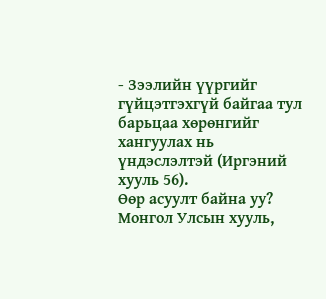- Зээлийн үүргийг гүйцэтгэхгүй байгаа тул барьцаа хөрөнгийг хангуулах нь үндэслэлтэй (Иргэний хууль 56).
Өөр асуулт байна уу?
Монгол Улсын хууль,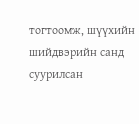тогтоомж, шүүхийн шийдвэрийн санд суурилсан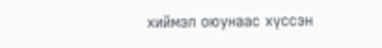хиймэл оюунаас хүссэн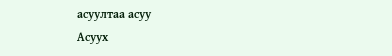асуултаа асуу
Асуух